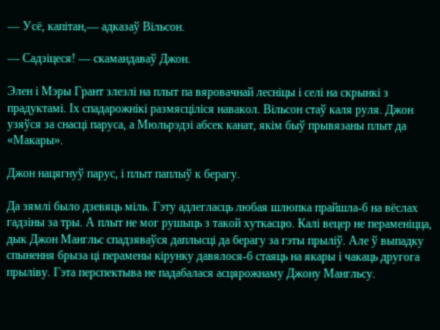— Усё, капітан,— адказаў Вільсон.

— Садзіцеся! — скамандаваў Джон.

Элен і Мэры Грант злезлі на плыт па вяровачнай лесніцы і селі на скрынкі з прадуктамі. Іх спадарожнікі размясціліся навакол. Вільсон стаў каля руля. Джон узяўся за снасці паруса, а Мюльрэдзі абсек канат, якім быў прывязаны плыт да «Макары».

Джон нацягнуў парус, і плыт паплыў к берагу.

Да зямлі было дзевяць міль. Гэту адлегласць любая шлюпка прайшла-б на вёслах гадзіны за тры. А плыт не мог рушыць з такой хуткасцю. Калі вецер не пераменіцца, дык Джон Мангльс спадзяваўся даплысці да берагу за гэты прыліў. Але ў выпадку спынення брыза ці перамены кірунку давялося-б стаяць на якары і чакаць другога прыліву. Гэта перспектыва не падабалася асцярожнаму Джону Мангльсу.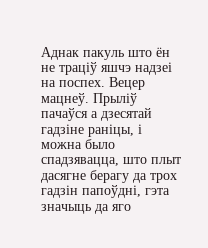Аднак пакуль што ён не траціў яшчэ надзеі на поспех. Вецер мацнеў. Прыліў пачаўся а дзесятай гадзіне раніцы, і можна было спадзявацца, што плыт дасягне берагу да трох гадзін папоўдні, гэта значыць да яго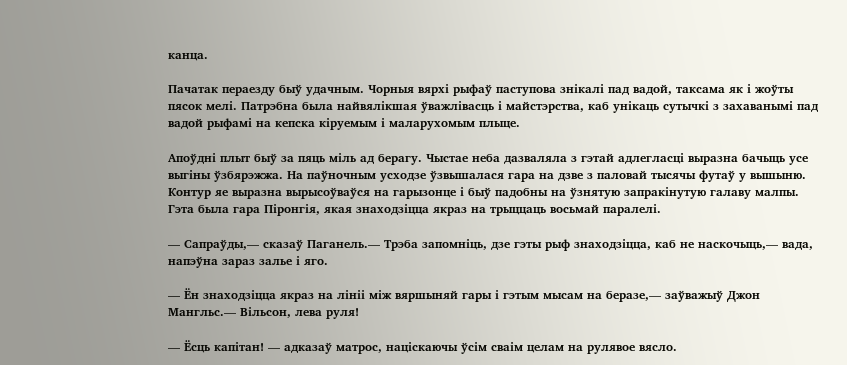канца.

Пачатак пераезду быў удачным. Чорныя вярхі рыфаў паступова знікалі пад вадой, таксама як і жоўты пясок мелі. Патрэбна была найвялікшая ўважлівасць і майстэрства, каб унікаць сутычкі з захаванымі пад вадой рыфамі на кепска кіруемым і маларухомым плыце.

Апоўдні плыт быў за пяць міль ад берагу. Чыстае неба дазваляла з гэтай адлегласці выразна бачыць усе выгіны ўзбярэжжа. На паўночным усходзе ўзвышалася гара на дзве з паловай тысячы футаў у вышыню. Контур яе выразна вырысоўваўся на гарызонце і быў падобны на ўзнятую запракінутую галаву малпы. Гэта была гара Піронгія, якая знаходзіцца якраз на трыццаць восьмай паралелі.

— Сапраўды,— сказаў Паганель.— Трэба запомніць, дзе гэты рыф знаходзіцца, каб не наскочыць,— вада, напэўна зараз залье і яго.

— Ён знаходзіцца якраз на лініі між вяршыняй гары і гэтым мысам на беразе,— заўважыў Джон Мангльс.— Вільсон, лева руля!

— Ёсць капітан! — адказаў матрос, націскаючы ўсім сваім целам на рулявое вясло.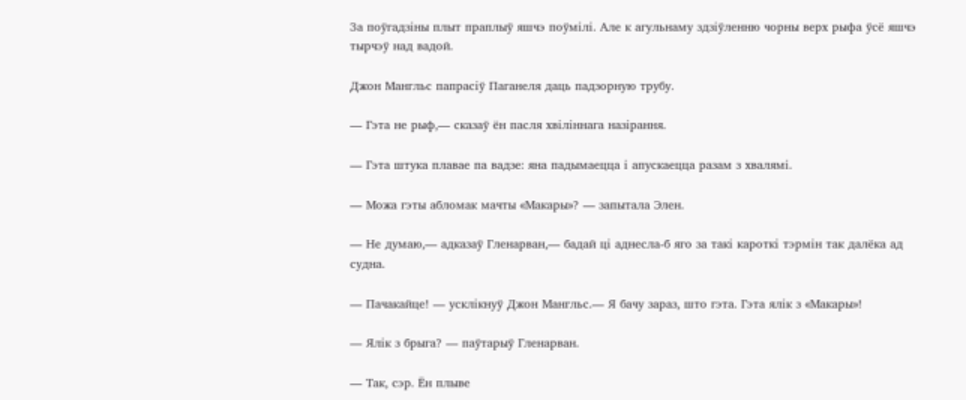За поўгадзіны плыт праплыў яшчэ поўмілі. Але к агульнаму здзіўленню чорны верх рыфа ўсё яшчэ тырчэў над вадой.

Джон Мангльс папрасіў Паганеля даць падзорную трубу.

— Гэта не рыф,— сказаў ён пасля хвіліннага назірання.

— Гэта штука плавае па вадзе: яна падымаецца і апускаецца разам з хвалямі.

— Можа гэты абломак мачты «Макары»? — запытала Элен.

— Не думаю,— адказаў Гленарван,— бадай ці аднесла-б яго за такі кароткі тэрмін так далёка ад судна.

— Пачакайце! — усклікнуў Джон Мангльс.— Я бачу зараз, што гэта. Гэта ялік з «Макары»!

— Ялік з брыга? — паўтарыў Гленарван.

— Так, сэр. Ён плыве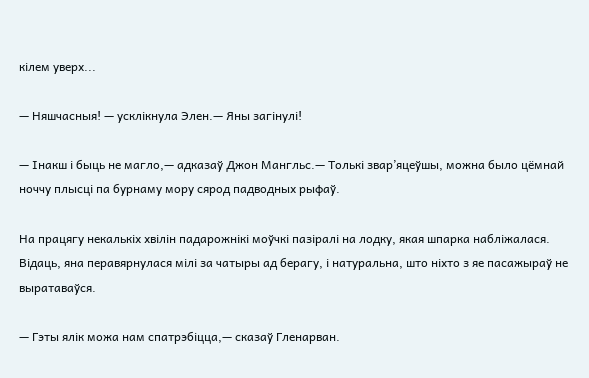кілем уверх...

— Няшчасныя! — усклікнула Элен.— Яны загінулі!

— Інакш і быць не магло,— адказаў Джон Мангльс.— Толькі звар’яцеўшы, можна было цёмнай ноччу плысці па бурнаму мору сярод падводных рыфаў.

На працягу некалькіх хвілін падарожнікі моўчкі пазіралі на лодку, якая шпарка набліжалася. Відаць, яна перавярнулася мілі за чатыры ад берагу, і натуральна, што ніхто з яе пасажыраў не выратаваўся.

— Гэты ялік можа нам спатрэбіцца,— сказаў Гленарван.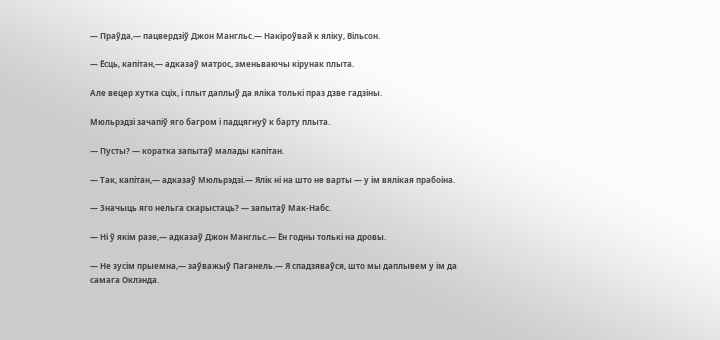— Праўда,— пацвердзіў Джон Мангльс.— Накіроўвай к яліку, Вільсон.

— Ёсць, капітан,— адказаў матрос, зменьваючы кірунак плыта.

Але вецер хутка сціх, і плыт даплыў да яліка толькі праз дзве гадзіны.

Мюльрэдзі зачапіў яго багром і падцягнуў к барту плыта.

— Пусты? — коратка запытаў малады капітан.

— Так, капітан,— адказаў Мюльрэдзі.— Ялік ні на што не варты — у ім вялікая прабоіна.

— Значыць яго нельга скарыстаць? — запытаў Мак-Набс.

— Ні ў якім разе,— адказаў Джон Мангльс.— Ён годны толькі на дровы.

— Не зусім прыемна,— заўважыў Паганель.— Я спадзяваўся, што мы даплывем у ім да самага Оклэнда.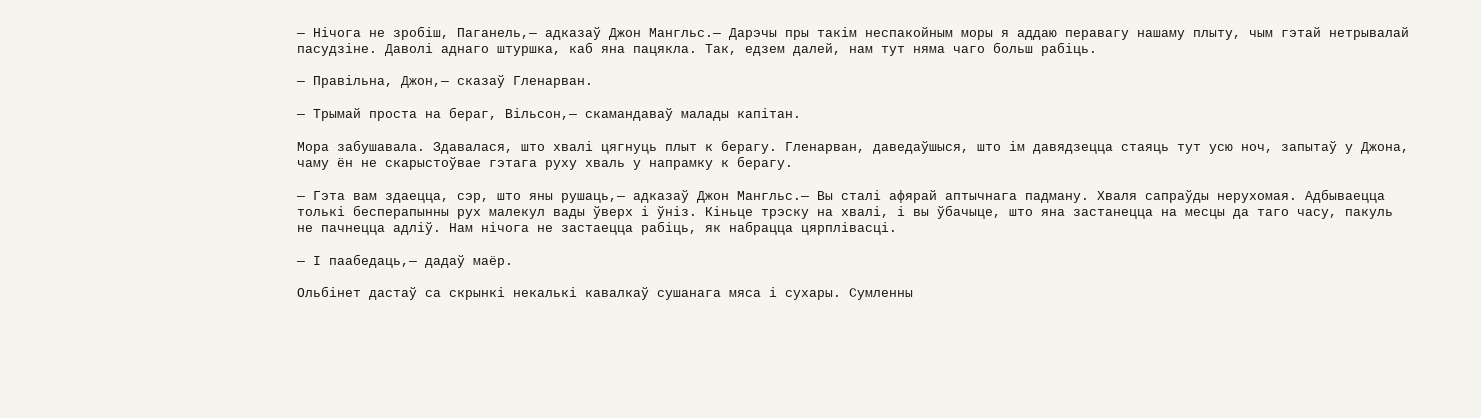— Нічога не зробіш, Паганель,— адказаў Джон Мангльс.— Дарэчы пры такім неспакойным моры я аддаю перавагу нашаму плыту, чым гэтай нетрывалай пасудзіне. Даволі аднаго штуршка, каб яна пацякла. Так, едзем далей, нам тут няма чаго больш рабіць.

— Правільна, Джон,— сказаў Гленарван.

— Трымай проста на бераг, Вільсон,— скамандаваў малады капітан.

Мора забушавала. Здавалася, што хвалі цягнуць плыт к берагу. Гленарван, даведаўшыся, што ім давядзецца стаяць тут усю ноч, запытаў у Джона, чаму ён не скарыстоўвае гэтага руху хваль у напрамку к берагу.

— Гэта вам здаецца, сэр, што яны рушаць,— адказаў Джон Мангльс.— Вы сталі афярай аптычнага падману. Хваля сапраўды нерухомая. Адбываецца толькі бесперапынны рух малекул вады ўверх і ўніз. Кіньце трэску на хвалі, і вы ўбачыце, што яна застанецца на месцы да таго часу, пакуль не пачнецца адліў. Нам нічога не застаецца рабіць, як набрацца цярплівасці.

— І паабедаць,— дадаў маёр.

Ольбінет дастаў са скрынкі некалькі кавалкаў сушанага мяса і сухары. Сумленны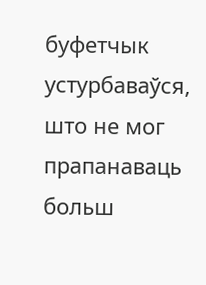буфетчык устурбаваўся, што не мог прапанаваць больш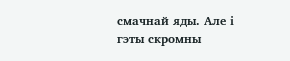смачнай яды. Але і гэты скромны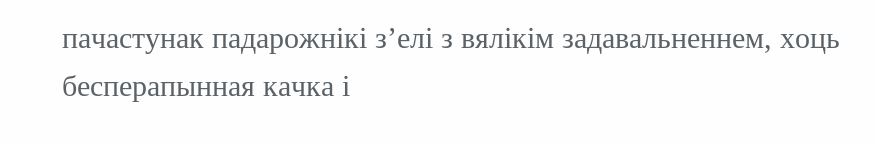пачастунак падарожнікі з’елі з вялікім задавальненнем, хоць бесперапынная качка і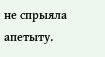не спрыяла апетыту.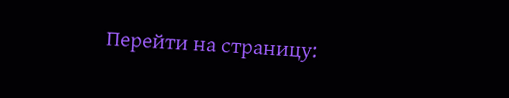Перейти на страницу: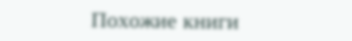Похожие книги